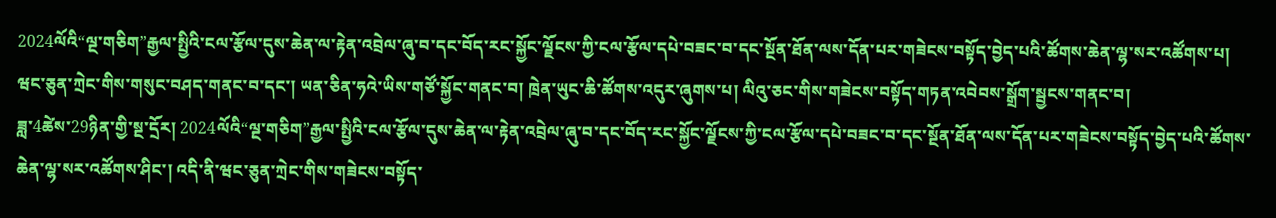2024ལོའི“ལྔ་གཅིག”རྒྱལ་སྤྱིའི་ངལ་རྩོལ་དུས་ཆེན་ལ་རྟེན་འབྲེལ་ཞུ་བ་དང་བོད་རང་སྐྱོང་ལྗོངས་ཀྱི་ངལ་རྩོལ་དཔེ་བཟང་བ་དང་སྔོན་ཐོན་ལས་དོན་པར་གཟེངས་བསྟོད་བྱེད་པའི་ཚོགས་ཆེན་ལྷ་སར་འཚོགས་པ།
ཝང་ཅུན་ཀྲེང་གིས་གསུང་བཤད་གནང་བ་དང་། ཡན་ཅིན་ཧའེ་ཡིས་གཙོ་སྐྱོང་གནང་བ། ཁྲེན་ཡུང་ཆི་ཚོགས་འདུར་ཞུགས་པ། ལིའུ་ཅང་གིས་གཟེངས་བསྟོད་གཏན་འབེབས་སྒྲོག་སྦྱངས་གནང་བ།
ཟླ་4ཚེས་29ཉིན་གྱི་སྔ་དྲོར། 2024ལོའི“ལྔ་གཅིག”རྒྱལ་སྤྱིའི་ངལ་རྩོལ་དུས་ཆེན་ལ་རྟེན་འབྲེལ་ཞུ་བ་དང་བོད་རང་སྐྱོང་ལྗོངས་ཀྱི་ངལ་རྩོལ་དཔེ་བཟང་བ་དང་སྔོན་ཐོན་ལས་དོན་པར་གཟེངས་བསྟོད་བྱེད་པའི་ཚོགས་ཆེན་ལྷ་སར་འཚོགས་ཤིང་། འདི་ནི་ཝང་ཅུན་ཀྲེང་གིས་གཟེངས་བསྟོད་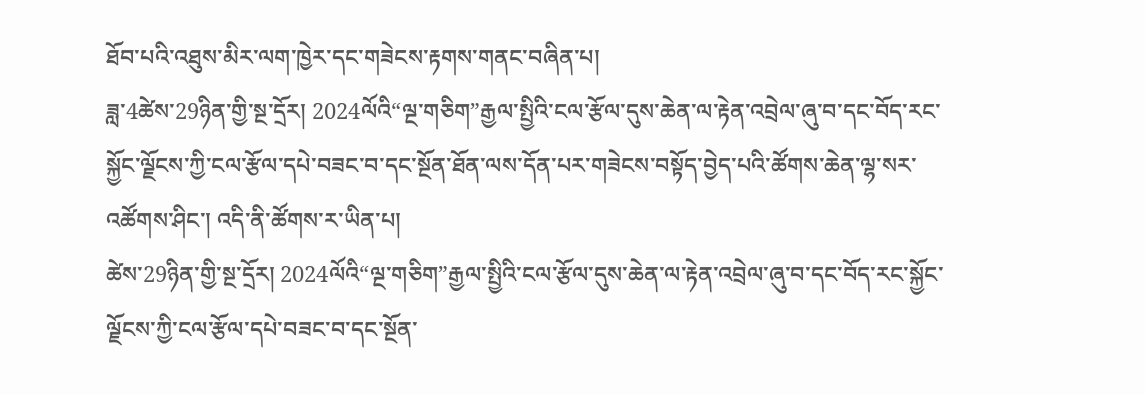ཐོབ་པའི་འཐུས་མིར་ལག་ཁྱེར་དང་གཟེངས་རྟགས་གནང་བཞིན་པ།
ཟླ་4ཚེས་29ཉིན་གྱི་སྔ་དྲོར། 2024ལོའི“ལྔ་གཅིག”རྒྱལ་སྤྱིའི་ངལ་རྩོལ་དུས་ཆེན་ལ་རྟེན་འབྲེལ་ཞུ་བ་དང་བོད་རང་སྐྱོང་ལྗོངས་ཀྱི་ངལ་རྩོལ་དཔེ་བཟང་བ་དང་སྔོན་ཐོན་ལས་དོན་པར་གཟེངས་བསྟོད་བྱེད་པའི་ཚོགས་ཆེན་ལྷ་སར་འཚོགས་ཤིང་། འདི་ནི་ཚོགས་ར་ཡིན་པ།
ཚེས་29ཉིན་གྱི་སྔ་དྲོར། 2024ལོའི“ལྔ་གཅིག”རྒྱལ་སྤྱིའི་ངལ་རྩོལ་དུས་ཆེན་ལ་རྟེན་འབྲེལ་ཞུ་བ་དང་བོད་རང་སྐྱོང་ལྗོངས་ཀྱི་ངལ་རྩོལ་དཔེ་བཟང་བ་དང་སྔོན་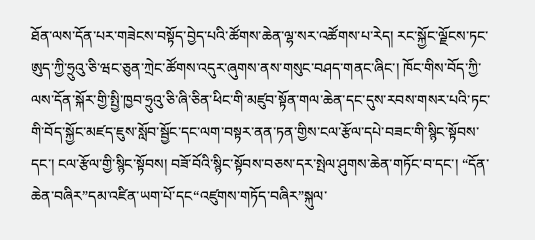ཐོན་ལས་དོན་པར་གཟེངས་བསྟོད་བྱེད་པའི་ཚོགས་ཆེན་ལྷ་སར་འཚོགས་པ་རེད། རང་སྐྱོང་ལྗོངས་ཏང་ཨུད་ཀྱི་ཧྲུའུ་ཅི་ཝང་ཅུན་ཀྲེང་ཚོགས་འདུར་ཞུགས་ནས་གསུང་བཤད་གནང་ཞིང་། ཁོང་གིས་བོད་ཀྱི་ལས་དོན་སྐོར་གྱི་སྤྱི་ཁྱབ་ཧྲུའུ་ཅི་ཞི་ཅིན་ཕིང་གི་མཛུབ་སྟོན་གལ་ཆེན་དང་དུས་རབས་གསར་པའི་ཏང་གི་བོད་སྐྱོང་མཛད་ཇུས་སློབ་སྦྱོང་དང་ལག་བསྟར་ནན་ཏན་གྱིས་ངལ་རྩོལ་དཔེ་བཟང་གི་སྙིང་སྟོབས་དང་། ངལ་རྩོལ་གྱི་སྙིང་སྟོབས། བཟོ་བོའི་སྙིང་སྟོབས་བཅས་དར་སྤེལ་ཤུགས་ཆེན་གཏོང་བ་དང་། “དོན་ཆེན་བཞིར”དམ་འཛིན་ཡག་པོ་དང“འཛུགས་གཏོད་བཞིར”སྐུལ་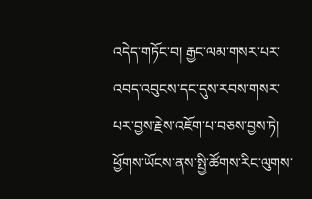འདེད་གཏོང་བ། རྒྱང་ལམ་གསར་པར་འབད་འབུངས་དང་དུས་རབས་གསར་པར་བྱས་རྗེས་འཇོག་པ་བཅས་བྱས་ཏེ། ཕྱོགས་ཡོངས་ནས་སྤྱི་ཚོགས་རིང་ལུགས་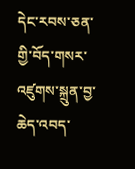དེང་རབས་ཅན་གྱི་བོད་གསར་འཛུགས་སྐྲུན་བྱ་ཆེད་འབད་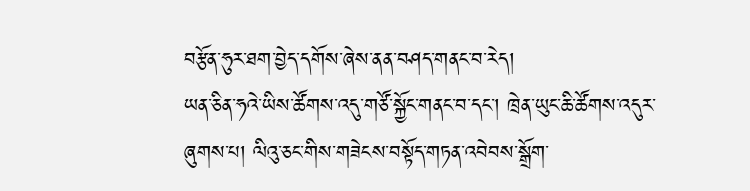བརྩོན་ཧུར་ཐག་བྱེད་དགོས་ཞེས་ནན་བཤད་གནང་བ་རེད།
ཡན་ཅིན་ཧའེ་ཡིས་ཚོགས་འདུ་གཙོ་སྐྱོང་གནང་བ་དང་། ཁྲེན་ཡུང་ཆི་ཚོགས་འདུར་ཞུགས་པ། ལིའུ་ཅང་གིས་གཟེངས་བསྟོད་གཏན་འབེབས་སྒྲོག་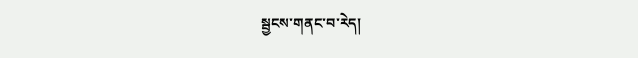སྦྱངས་གནང་བ་རེད།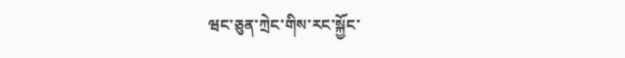ཝང་ཅུན་ཀྲེང་གིས་རང་སྐྱོང་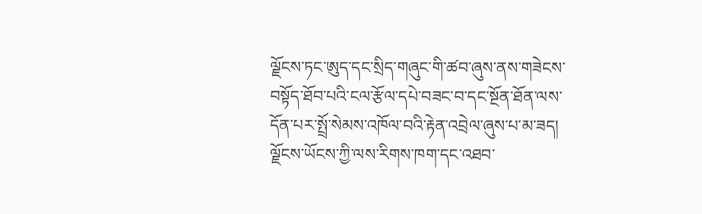ལྗོངས་ཏང་ཨུད་དང་སྲིད་གཞུང་གི་ཚབ་ཞུས་ནས་གཟེངས་བསྟོད་ཐོབ་པའི་ངལ་རྩོལ་དཔེ་བཟང་བ་དང་སྔོན་ཐོན་ལས་དོན་པར་སྤྲོ་སེམས་འཁོལ་བའི་རྟེན་འབྲེལ་ཞུས་པ་མ་ཟད། ལྗོངས་ཡོངས་ཀྱི་ལས་རིགས་ཁག་དང་འཐབ་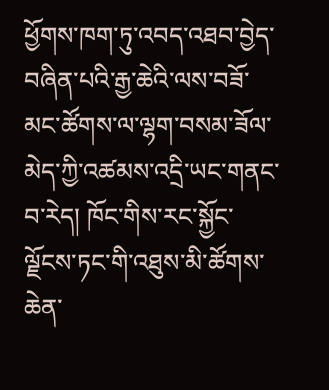ཕྱོགས་ཁག་ཏུ་འབད་འཐབ་བྱེད་བཞིན་པའི་རྒྱ་ཆེའི་ལས་བཟོ་མང་ཚོགས་ལ་ལྷག་བསམ་ཟོལ་མེད་ཀྱི་འཚམས་འདྲི་ཡང་གནང་བ་རེད། ཁོང་གིས་རང་སྐྱོང་ལྗོངས་ཏང་གི་འཐུས་མི་ཚོགས་ཆེན་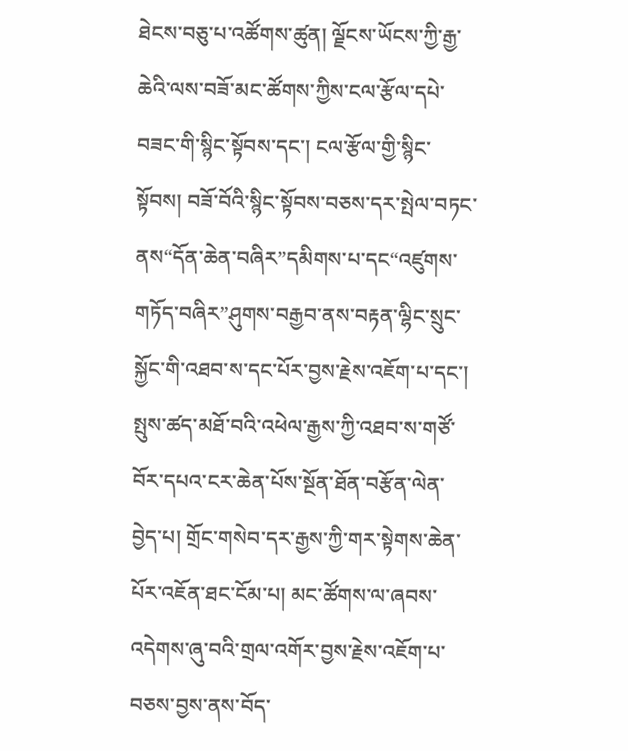ཐེངས་བཅུ་པ་འཚོགས་ཚུན། ལྗོངས་ཡོངས་ཀྱི་རྒྱ་ཆེའི་ལས་བཟོ་མང་ཚོགས་ཀྱིས་ངལ་རྩོལ་དཔེ་བཟང་གི་སྙིང་སྟོབས་དང་། ངལ་རྩོལ་གྱི་སྙིང་སྟོབས། བཟོ་བོའི་སྙིང་སྟོབས་བཅས་དར་སྤེལ་བཏང་ནས“དོན་ཆེན་བཞིར”དམིགས་པ་དང“འཛུགས་གཏོད་བཞིར”ཤུགས་བརྒྱབ་ནས་བརྟན་ལྷིང་སྲུང་སྐྱོང་གི་འཐབ་ས་དང་པོར་བྱས་རྗེས་འཇོག་པ་དང་། སྤུས་ཚད་མཐོ་བའི་འཕེལ་རྒྱས་ཀྱི་འཐབ་ས་གཙོ་བོར་དཔའ་ངར་ཆེན་པོས་སྔོན་ཐོན་བརྩོན་ལེན་བྱེད་པ། གྲོང་གསེབ་དར་རྒྱས་ཀྱི་གར་སྟེགས་ཆེན་པོར་འཇོན་ཐང་ངོམ་པ། མང་ཚོགས་ལ་ཞབས་འདེགས་ཞུ་བའི་གྲལ་འགོར་བྱས་རྗེས་འཇོག་པ་བཅས་བྱས་ནས་བོད་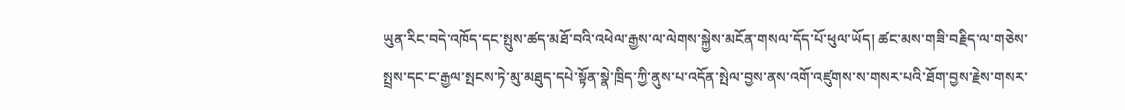ཡུན་རིང་བདེ་འཁོད་དང་སྤུས་ཚད་མཐོ་བའི་འཕེལ་རྒྱས་ལ་ལེགས་སྐྱེས་མངོན་གསལ་དོད་པོ་ཕུལ་ཡོད། ཚང་མས་གཟི་བརྗིད་ལ་གཅེས་སྤྲས་དང་ང་རྒྱལ་སྤངས་ཏེ་མུ་མཐུད་དཔེ་སྟོན་སྣེ་ཁྲིད་ཀྱི་ནུས་པ་འདོན་སྤེལ་བྱས་ནས་འགོ་འཛུགས་ས་གསར་པའི་ཐོག་བྱས་རྗེས་གསར་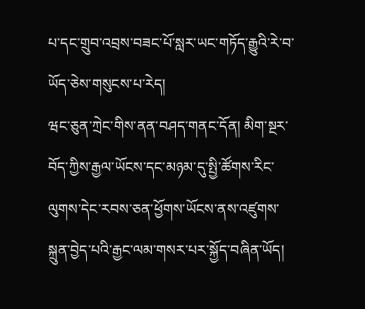པ་དང་གྲུབ་འབྲས་བཟང་པོ་སླར་ཡང་གཏོད་རྒྱུའི་རེ་བ་ཡོད་ཅེས་གསུངས་པ་རེད།
ཝང་ཅུན་ཀྲེང་གིས་ནན་བཤད་གནང་དོན། མིག་སྔར་བོད་ཀྱིས་རྒྱལ་ཡོངས་དང་མཉམ་དུ་སྤྱི་ཚོགས་རིང་ལུགས་དེང་རབས་ཅན་ཕྱོགས་ཡོངས་ནས་འཛུགས་སྐྲུན་བྱེད་པའི་རྒྱང་ལམ་གསར་པར་སྐྱོད་བཞིན་ཡོད།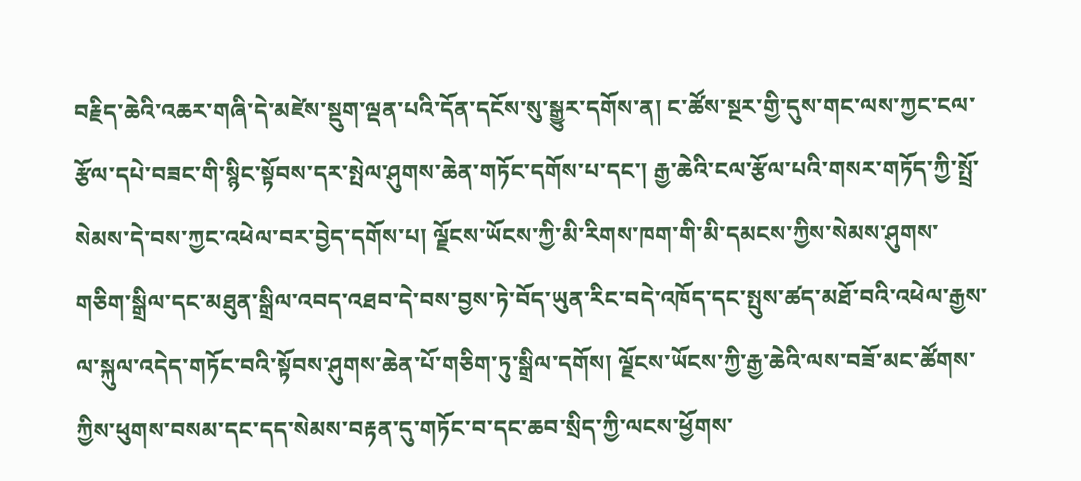བརྗིད་ཆེའི་འཆར་གཞི་དེ་མཛེས་སྡུག་ལྡན་པའི་དོན་དངོས་སུ་སྒྱུར་དགོས་ན། ང་ཚོས་སྔར་གྱི་དུས་གང་ལས་ཀྱང་ངལ་རྩོལ་དཔེ་བཟང་གི་སྙིང་སྟོབས་དར་སྤེལ་ཤུགས་ཆེན་གཏོང་དགོས་པ་དང་། རྒྱ་ཆེའི་ངལ་རྩོལ་པའི་གསར་གཏོད་ཀྱི་སྤྲོ་སེམས་དེ་བས་ཀྱང་འཕེལ་བར་བྱེད་དགོས་པ། ལྗོངས་ཡོངས་ཀྱི་མི་རིགས་ཁག་གི་མི་དམངས་ཀྱིས་སེམས་ཤུགས་གཅིག་སྒྲིལ་དང་མཐུན་སྒྲིལ་འབད་འཐབ་དེ་བས་བྱས་ཏེ་བོད་ཡུན་རིང་བདེ་འཁོད་དང་སྤུས་ཚད་མཐོ་བའི་འཕེལ་རྒྱས་ལ་སྐུལ་འདེད་གཏོང་བའི་སྟོབས་ཤུགས་ཆེན་པོ་གཅིག་ཏུ་སྒྲིལ་དགོས། ལྗོངས་ཡོངས་ཀྱི་རྒྱ་ཆེའི་ལས་བཟོ་མང་ཚོགས་ཀྱིས་ཕུགས་བསམ་དང་དད་སེམས་བརྟན་དུ་གཏོང་བ་དང་ཆབ་སྲིད་ཀྱི་ལངས་ཕྱོགས་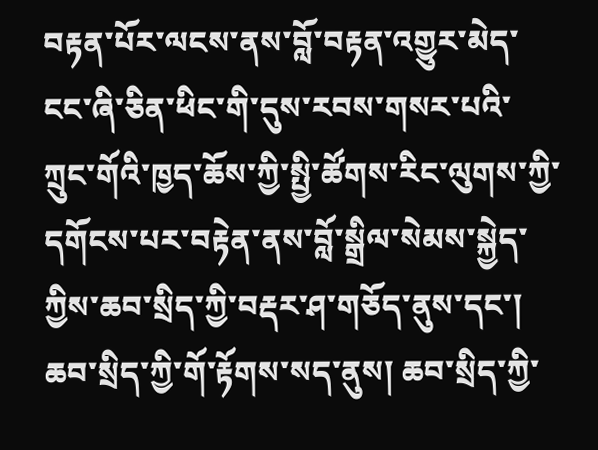བརྟན་པོར་ལངས་ནས་བློ་བརྟན་འགྱུར་མེད་ངང་ཞི་ཅིན་ཕིང་གི་དུས་རབས་གསར་པའི་ཀྲུང་གོའི་ཁྱད་ཆོས་ཀྱི་སྤྱི་ཚོགས་རིང་ལུགས་ཀྱི་དགོངས་པར་བརྟེན་ནས་བློ་སྒྲིལ་སེམས་སྐྱེད་ཀྱིས་ཆབ་སྲིད་ཀྱི་བརྡར་ཤ་གཅོད་ནུས་དང་། ཆབ་སྲིད་ཀྱི་གོ་རྟོགས་སད་ནུས། ཆབ་སྲིད་ཀྱི་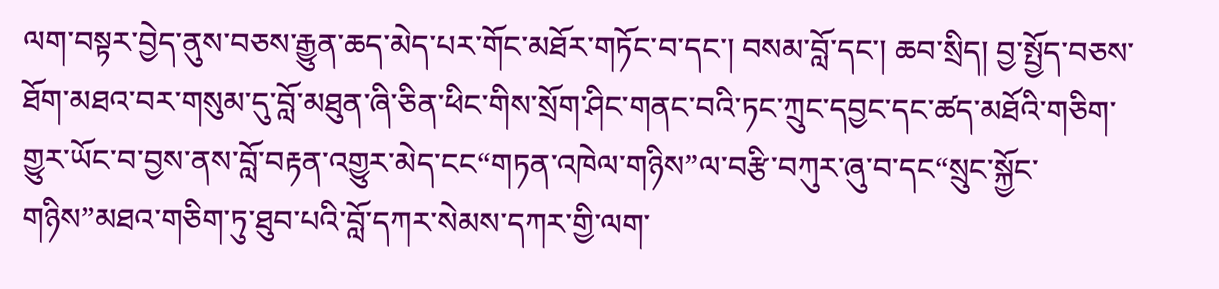ལག་བསྟར་བྱེད་ནུས་བཅས་རྒྱུན་ཆད་མེད་པར་གོང་མཐོར་གཏོང་བ་དང་། བསམ་བློ་དང་། ཆབ་སྲིད། བྱ་སྤྱོད་བཅས་ཐོག་མཐའ་བར་གསུམ་དུ་བློ་མཐུན་ཞི་ཅིན་ཕིང་གིས་སྲོག་ཤིང་གནང་བའི་ཏང་ཀྲུང་དབྱང་དང་ཚད་མཐོའི་གཅིག་གྱུར་ཡོང་བ་བྱས་ནས་བློ་བརྟན་འགྱུར་མེད་ངང“གཏན་འཁེལ་གཉིས”ལ་བརྩི་བཀུར་ཞུ་བ་དང“སྲུང་སྐྱོང་གཉིས”མཐའ་གཅིག་ཏུ་ཐུབ་པའི་བློ་དཀར་སེམས་དཀར་གྱི་ལག་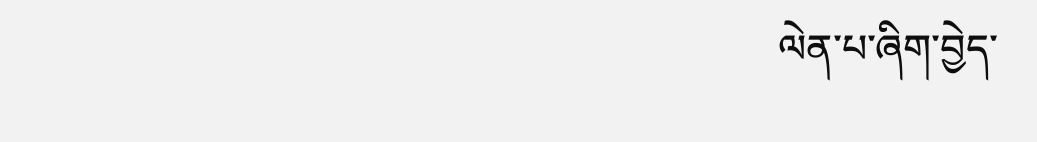ལེན་པ་ཞིག་བྱེད་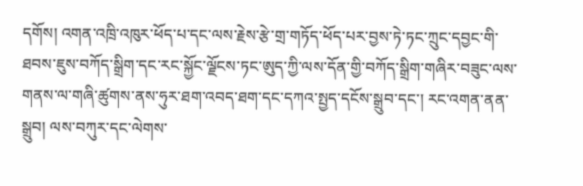དགོས། འགན་འཁྲི་འཁུར་ཕོད་པ་དང་ལས་རྗེས་རྩེ་གྲ་གཏོད་ཕོད་པར་བྱས་ཏེ་ཏང་ཀྲུང་དབྱང་གི་ཐབས་ཇུས་བཀོད་སྒྲིག་དང་རང་སྐྱོང་ལྗོངས་ཏང་ཨུད་ཀྱི་ལས་དོན་གྱི་བཀོད་སྒྲིག་གཞིར་བཟུང་ལས་གནས་ལ་གཞི་ཚུགས་ནས་ཧུར་ཐག་འབད་ཐག་དང་དཀའ་སྤྱད་དངོས་སྒྲུབ་དང་། རང་འགན་ནན་སྒྲུབ། ལས་བཀུར་དང་ལེགས་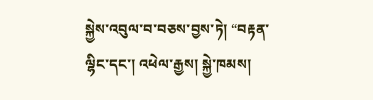སྐྱེས་འབུལ་བ་བཅས་བྱས་ཏེ། “བརྟན་ལྷིང་དང་། འཕེལ་རྒྱས། སྐྱེ་ཁམས།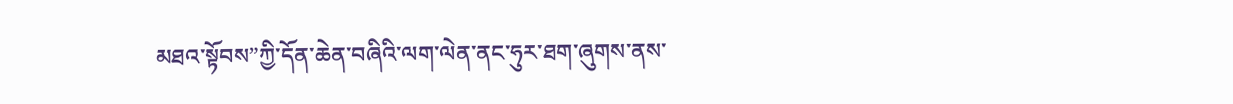མཐའ་སྟོབས”ཀྱི་དོན་ཆེན་བཞིའི་ལག་ལེན་ནང་ཧུར་ཐག་ཞུགས་ནས་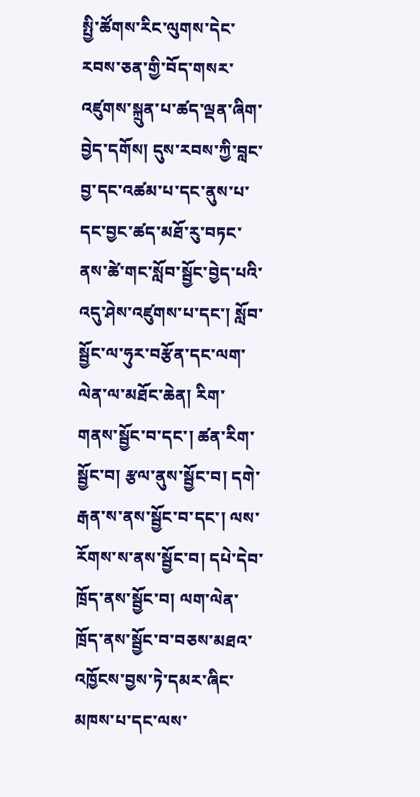སྤྱི་ཚོགས་རིང་ལུགས་དེང་རབས་ཅན་གྱི་བོད་གསར་འཛུགས་སྐྲུན་པ་ཚད་ལྡན་ཞིག་བྱེད་དགོས། དུས་རབས་ཀྱི་བླང་བྱ་དང་འཚམ་པ་དང་ནུས་པ་དང་བྱང་ཚད་མཐོ་རུ་བཏང་ནས་ཚེ་གང་སློབ་སྦྱོང་བྱེད་པའི་འདུ་ཤེས་འཛུགས་པ་དང་། སློབ་སྦྱོང་ལ་ཧུར་བརྩོན་དང་ལག་ལེན་ལ་མཐོང་ཆེན། རིག་གནས་སྦྱོང་བ་དང་། ཚན་རིག་སྦྱོང་བ། རྩལ་ནུས་སྦྱོང་བ། དགེ་རྒན་ས་ནས་སྦྱོང་བ་དང་། ལས་རོགས་ས་ནས་སྦྱོང་བ། དཔེ་དེབ་ཁྲོད་ནས་སྦྱོང་བ། ལག་ལེན་ཁྲོད་ནས་སྦྱོང་བ་བཅས་མཐའ་འཁྱོངས་བྱས་ཏེ་དམར་ཞིང་མཁས་པ་དང་ལས་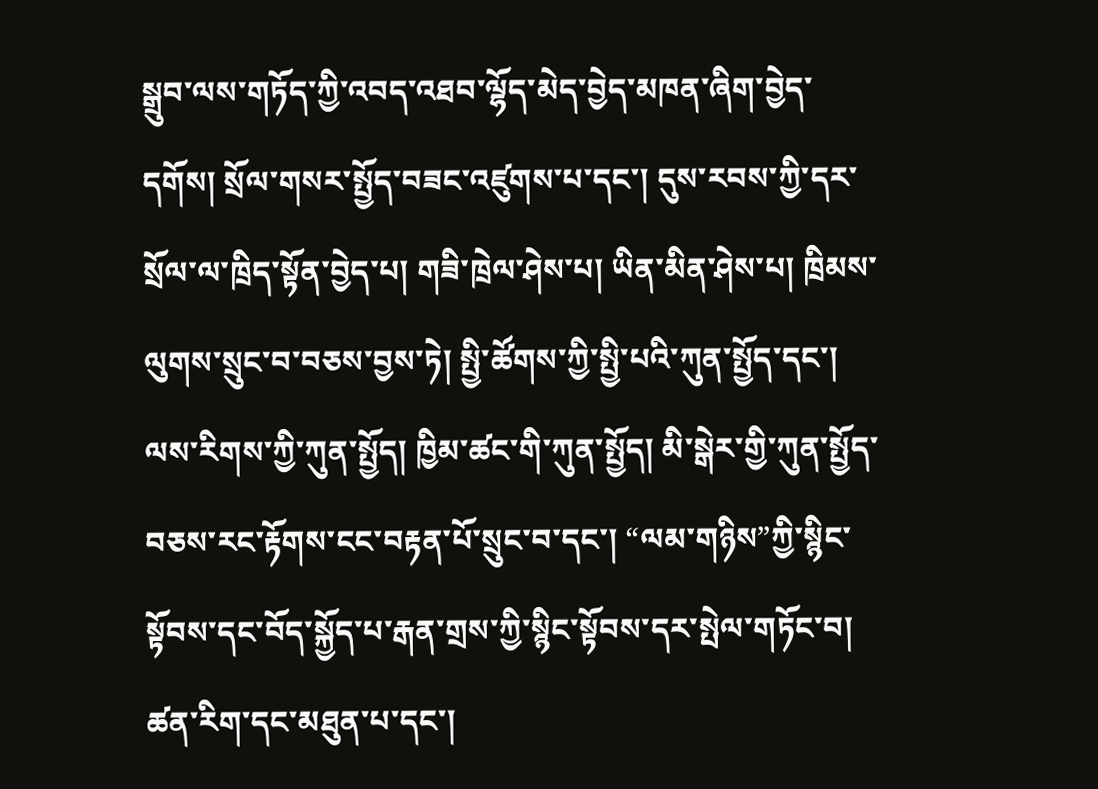སྒྲུབ་ལས་གཏོད་ཀྱི་འབད་འཐབ་ལྷོད་མེད་བྱེད་མཁན་ཞིག་བྱེད་དགོས། སྲོལ་གསར་སྤྱོད་བཟང་འཛུགས་པ་དང་། དུས་རབས་ཀྱི་དར་སྲོལ་ལ་ཁྲིད་སྟོན་བྱེད་པ། གཟི་ཁྲེལ་ཤེས་པ། ཡིན་མིན་ཤེས་པ། ཁྲིམས་ལུགས་སྲུང་བ་བཅས་བྱས་ཏེ། སྤྱི་ཚོགས་ཀྱི་སྤྱི་པའི་ཀུན་སྤྱོད་དང་། ལས་རིགས་ཀྱི་ཀུན་སྤྱོད། ཁྱིམ་ཚང་གི་ཀུན་སྤྱོད། མི་སྒེར་གྱི་ཀུན་སྤྱོད་བཅས་རང་རྟོགས་ངང་བརྟན་པོ་སྲུང་བ་དང་། “ལམ་གཉིས”ཀྱི་སྙིང་སྟོབས་དང་བོད་སྐྱོད་པ་རྒན་གྲས་ཀྱི་སྙིང་སྟོབས་དར་སྤེལ་གཏོང་བ། ཚན་རིག་དང་མཐུན་པ་དང་།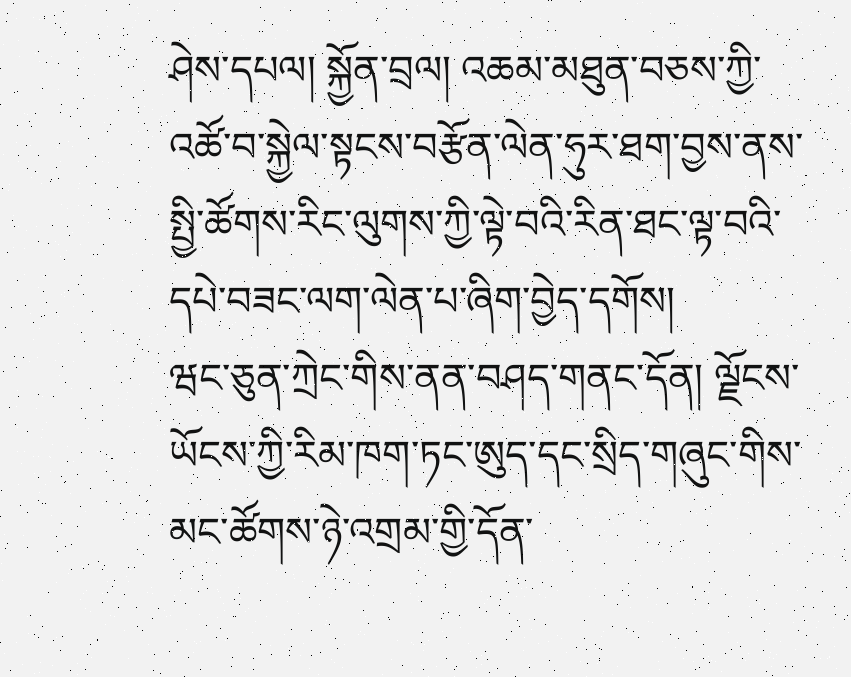ཤེས་དཔལ། སྐྱོན་བྲལ། འཆམ་མཐུན་བཅས་ཀྱི་འཚོ་བ་སྐྱེལ་སྟངས་བརྩོན་ལེན་ཧུར་ཐག་བྱས་ནས་སྤྱི་ཚོགས་རིང་ལུགས་ཀྱི་ལྟེ་བའི་རིན་ཐང་ལྟ་བའི་དཔེ་བཟང་ལག་ལེན་པ་ཞིག་བྱེད་དགོས།
ཝང་ཅུན་ཀྲེང་གིས་ནན་བཤད་གནང་དོན། ལྗོངས་ཡོངས་ཀྱི་རིམ་ཁག་ཏང་ཨུད་དང་སྲིད་གཞུང་གིས་མང་ཚོགས་ཉེ་འགྲམ་གྱི་དོན་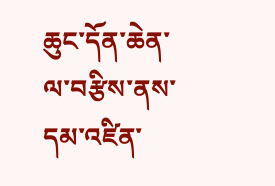ཆུང་དོན་ཆེན་ལ་བརྩིས་ནས་དམ་འཛིན་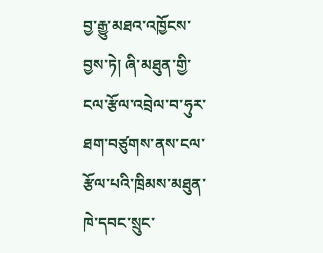བྱ་རྒྱུ་མཐའ་འཁྱོངས་བྱས་ཏེ། ཞི་མཐུན་གྱི་ངལ་རྩོལ་འབྲེལ་བ་ཧུར་ཐག་བཙུགས་ནས་ངལ་རྩོལ་པའི་ཁྲིམས་མཐུན་ཁེ་དབང་སྲུང་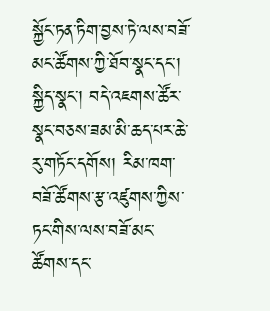སྐྱོང་ཏན་ཏིག་བྱས་ཏེ་ལས་བཟོ་མང་ཚོགས་ཀྱི་ཐོབ་སྣང་དང་། སྐྱིད་སྣང་། བདེ་འཇགས་ཚོར་སྣང་བཅས་ཟམ་མི་ཆད་པར་ཆེ་རུ་གཏོང་དགོས། རིམ་ཁག་བཟོ་ཚོགས་རྩ་འཛུགས་ཀྱིས་ཏང་གིས་ལས་བཟོ་མང་ཚོགས་དང་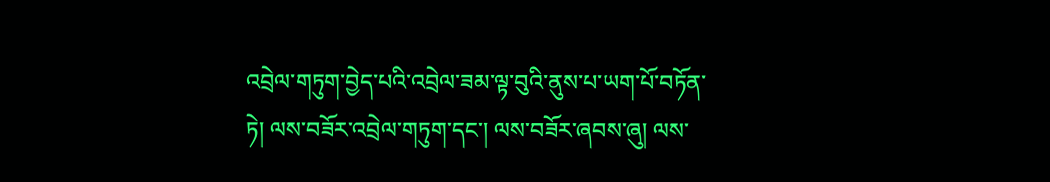འབྲེལ་གཏུག་བྱེད་པའི་འབྲེལ་ཟམ་ལྟ་བུའི་ནུས་པ་ཡག་པོ་བཏོན་ཏེ། ལས་བཟོར་འབྲེལ་གཏུག་དང་། ལས་བཟོར་ཞབས་ཞུ། ལས་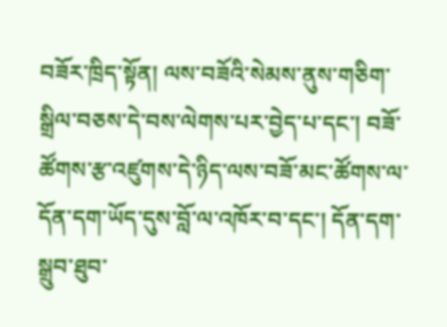བཟོར་ཁྲིད་སྟོན། ལས་བཟོའི་སེམས་ནུས་གཅིག་སྒྲིལ་བཅས་དེ་བས་ལེགས་པར་བྱེད་པ་དང་། བཟོ་ཚོགས་རྩ་འཛུགས་དེ་ཉིད་ལས་བཟོ་མང་ཚོགས་ལ་དོན་དག་ཡོད་དུས་བློ་ལ་འཁོར་བ་དང་། དོན་དག་སྒྲུབ་ཐུབ་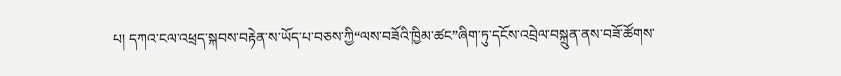པ། དཀའ་ངལ་འཕྲད་སྐབས་བརྟེན་ས་ཡོད་པ་བཅས་ཀྱི“ལས་བཟོའི་ཁྱིམ་ཚང”ཞིག་ཏུ་དངོས་འབྲེལ་བསྐྲུན་ནས་བཟོ་ཚོགས་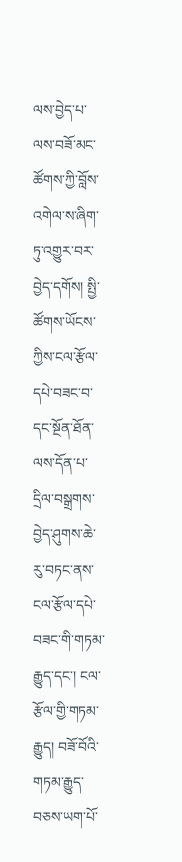ལས་བྱེད་པ་ལས་བཟོ་མང་ཚོགས་ཀྱི་བློས་འགེལ་ས་ཞིག་ཏུ་འགྱུར་བར་བྱེད་དགོས། སྤྱི་ཚོགས་ཡོངས་ཀྱིས་ངལ་རྩོལ་དཔེ་བཟང་བ་དང་སྔོན་ཐོན་ལས་དོན་པ་དྲིལ་བསྒྲགས་བྱེད་ཤུགས་ཆེ་རུ་བཏང་ནས་ངལ་རྩོལ་དཔེ་བཟང་གི་གཏམ་རྒྱུད་དང་། ངལ་རྩོལ་གྱི་གཏམ་རྒྱུད། བཟོ་བོའི་གཏམ་རྒྱུད་བཅས་ཡག་པོ་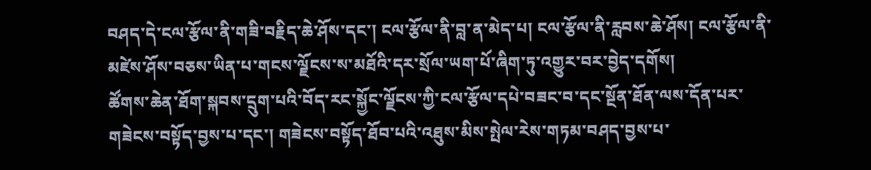བཤད་དེ་ངལ་རྩོལ་ནི་གཟི་བརྗིད་ཆེ་ཤོས་དང་། ངལ་རྩོལ་ནི་བླ་ན་མེད་པ། ངལ་རྩོལ་ནི་རླབས་ཆེ་ཤོས། ངལ་རྩོལ་ནི་མཛེས་ཤོས་བཅས་ཡིན་པ་གངས་ལྗོངས་ས་མཐོའི་དར་སྲོལ་ཡག་པོ་ཞིག་ཏུ་འགྱུར་བར་བྱེད་དགོས།
ཚོགས་ཆེན་ཐོག་སྐབས་དྲུག་པའི་བོད་རང་སྐྱོང་ལྗོངས་ཀྱི་ངལ་རྩོལ་དཔེ་བཟང་བ་དང་སྔོན་ཐོན་ལས་དོན་པར་གཟེངས་བསྟོད་བྱས་པ་དང་། གཟེངས་བསྟོད་ཐོབ་པའི་འཐུས་མིས་སྤེལ་རེས་གཏམ་བཤད་བྱས་པ་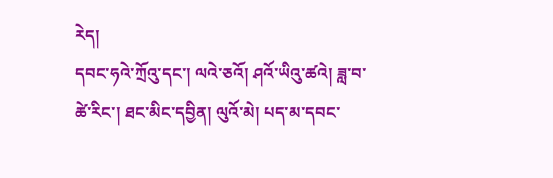རེད།
དབང་ཧའེ་ཀྲོའུ་དང་། ལའེ་ཅའོ། ཤའོ་ཡིའུ་ཚའེ། ཟླ་བ་ཚེ་རིང་། ཐང་མིང་དབྱིན། ལུའོ་མེ། པད་མ་དབང་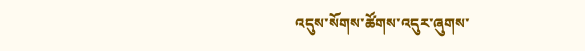འདུས་སོགས་ཚོགས་འདུར་ཞུགས་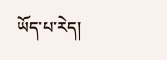ཡོད་པ་རེད།